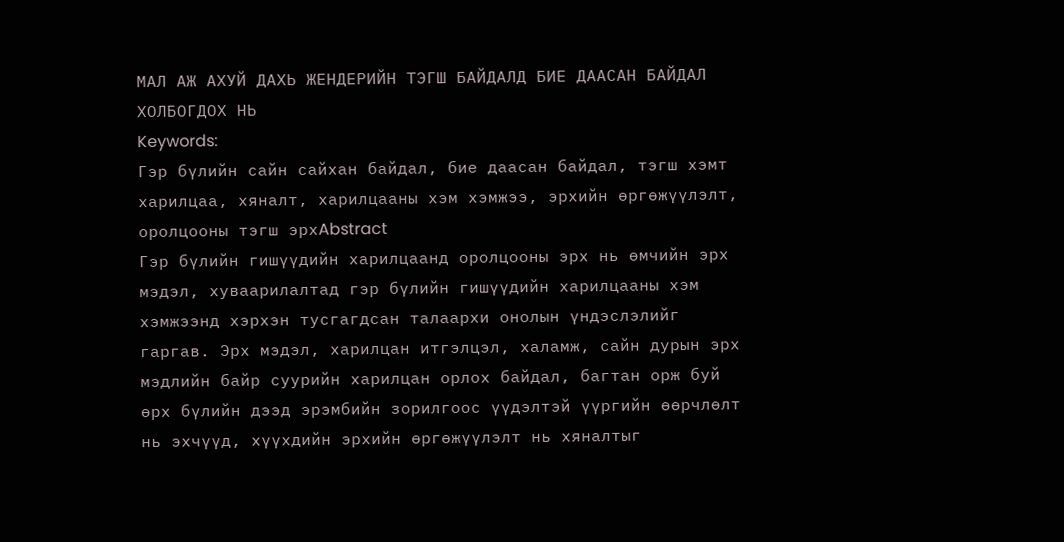МАЛ АЖ АХУЙ ДАХЬ ЖЕНДЕРИЙН ТЭГШ БАЙДАЛД БИЕ ДААСАН БАЙДАЛ ХОЛБОГДОХ НЬ
Keywords:
Гэр бүлийн сайн сайхан байдал, бие даасан байдал, тэгш хэмт харилцаа, хяналт, харилцааны хэм хэмжээ, эрхийн өргөжүүлэлт, оролцооны тэгш эрхAbstract
Гэр бүлийн гишүүдийн харилцаанд оролцооны эрх нь өмчийн эрх мэдэл, хуваарилалтад гэр бүлийн гишүүдийн харилцааны хэм хэмжээнд хэрхэн тусгагдсан талаархи онолын үндэслэлийг гаргав. Эрх мэдэл, харилцан итгэлцэл, халамж, сайн дурын эрх мэдлийн байр суурийн харилцан орлох байдал, багтан орж буй өрх бүлийн дээд эрэмбийн зорилгоос үүдэлтэй үүргийн өөрчлөлт нь эхчүүд, хүүхдийн эрхийн өргөжүүлэлт нь хяналтыг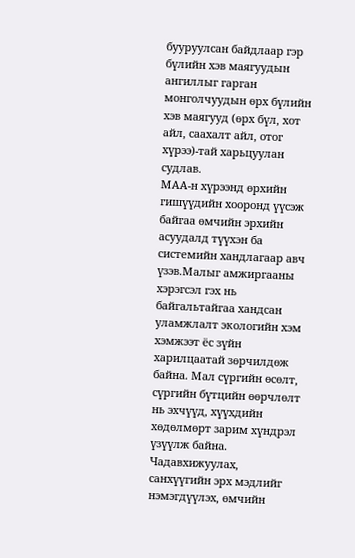бууруулсан байдлаар гэр бүлийн хэв маягуудын ангиллыг гарган монголчуудын өрх бүлийн хэв маягууд (өрх бүл, хот айл, саахалт айл, отог хүрээ)-тай харьцуулан судлав.
МАА-н хүрээнд өрхийн гишүүдийн хооронд үүсэж байгаа өмчийн эрхийн асуудалд түүхэн ба системийн хандлагаар авч үзэв.Малыг амжиргааны хэрэгсэл гэх нь байгальтайгаа хандсан уламжлалт экологийн хэм хэмжээт ёс зүйн харилцаатай зөрчилдөж байна. Мал сүргийн өсөлт, сүргийн бүтцийн өөрчлөлт нь эхчүүд, хүүхдийн хөдөлмөрт зарим хүндрэл үзүүлж байна. Чадавхижуулах, санхүүгийн эрх мэдлийг нэмэгдүүлэх, өмчийн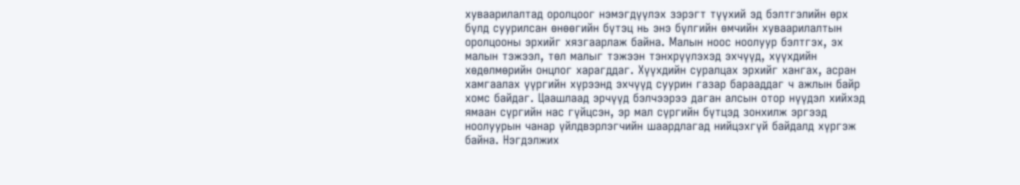хуваарилалтад оролцоог нэмэгдүүлэх зэрэгт түүхий эд бэлтгэлийн өрх бүлд суурилсан өнөөгийн бүтэц нь энэ бүлгийн өмчийн хуваарилалтын оролцооны эрхийг хязгаарлаж байна. Малын ноос ноолуур бэлтгэх, эх малын тэжээл, төл малыг тэжээн тэнхрүүлэхэд эхчүүд, хүүхдийн хөдөлмөрийн онцлог харагддаг. Хүүхдийн суралцах эрхийг хангах, асран хамгаалах үүргийн хүрээнд эхчүүд суурин газар барааддаг ч ажлын байр хомс байдаг. Цаашлаад эрчүүд бэлчээрээ даган алсын отор нүүдэл хийхэд ямаан сүргийн нас гүйцсэн, эр мал сүргийн бүтцэд зонхилж эргээд ноолуурын чанар үйлдвэрлэгчийн шаардлагад нийцэхгүй байдалд хүргэж байна. Нэгдэлжих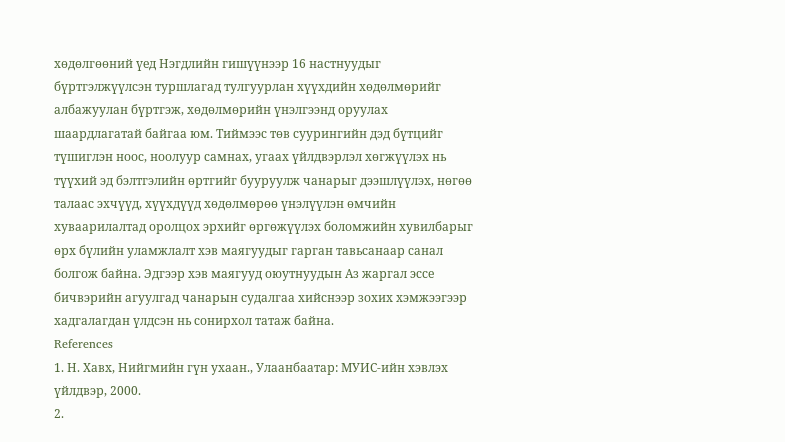хөдөлгөөний үед Нэгдлийн гишүүнээр 16 настнуудыг бүртгэлжүүлсэн туршлагад тулгуурлан хүүхдийн хөдөлмөрийг албажуулан бүртгэж, хөдөлмөрийн үнэлгээнд оруулах шаардлагатай байгаа юм. Тиймээс төв суурингийн дэд бүтцийг түшиглэн ноос, ноолуур самнах, угаах үйлдвэрлэл хөгжүүлэх нь түүхий эд бэлтгэлийн өртгийг бууруулж чанарыг дээшлүүлэх, нөгөө талаас эхчүүд, хүүхдүүд хөдөлмөрөө үнэлүүлэн өмчийн хуваарилалтад оролцох эрхийг өргөжүүлэх боломжийн хувилбарыг өрх бүлийн уламжлалт хэв маягуудыг гарган тавьсанаар санал болгож байна. Эдгээр хэв маягууд оюутнуудын Аз жаргал эссе бичвэрийн агуулгад чанарын судалгаа хийснээр зохих хэмжээгээр хадгалагдан үлдсэн нь сонирхол татаж байна.
References
1. Н. Хавх, Нийгмийн гүн ухаан., Улаанбаатар: МУИС-ийн хэвлэх үйлдвэр, 2000.
2.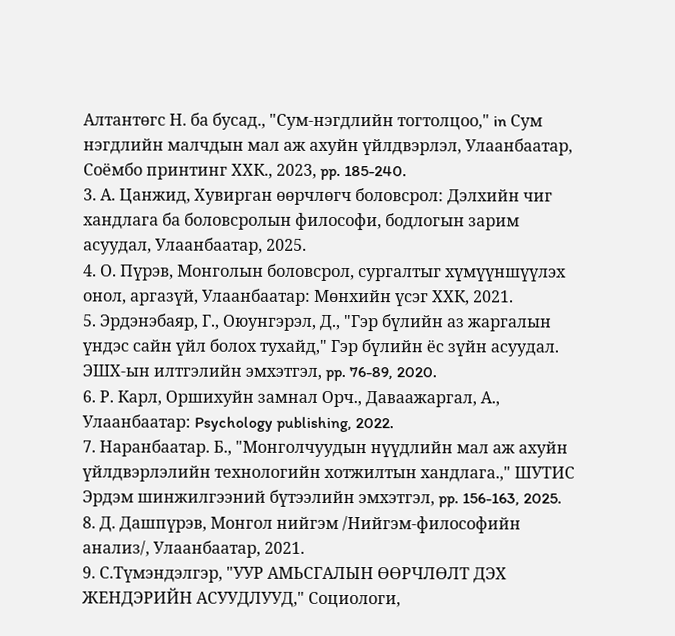Алтантөгс Н. ба бусад., "Сум-нэгдлийн тогтолцоо," in Сум нэгдлийн малчдын мал аж ахуйн үйлдвэрлэл, Улаанбаатар, Соёмбо принтинг ХХК., 2023, pp. 185-240.
3. А. Цанжид, Хувирган өөрчлөгч боловсрол: Дэлхийн чиг хандлага ба боловсролын философи, бодлогын зарим асуудал, Улаанбаатар, 2025.
4. О. Пүрэв, Монголын боловсрол, сургалтыг хүмүүншүүлэх онол, аргазүй, Улаанбаатар: Мөнхийн үсэг ХХК, 2021.
5. Эрдэнэбаяр, Г., Оюунгэрэл, Д., "Гэр бүлийн аз жаргалын үндэс сайн үйл болох тухайд," Гэр бүлийн ёс зүйн асуудал. ЭШХ-ын илтгэлийн эмхэтгэл, pp. 76-89, 2020.
6. Р. Карл, Оршихуйн замнал Орч., Даваажаргал, А., Улаанбаатар: Psychology publishing, 2022.
7. Наранбаатар. Б., "Монголчуудын нүүдлийн мал аж ахуйн үйлдвэрлэлийн технологийн хотжилтын хандлага.," ШУТИС Эрдэм шинжилгээний бүтээлийн эмхэтгэл, pp. 156-163, 2025.
8. Д. Дашпүрэв, Монгол нийгэм /Нийгэм-философийн анализ/, Улаанбаатар, 2021.
9. С.Түмэндэлгэр, "УУР АМЬСГАЛЫН ӨӨРЧЛӨЛТ ДЭХ ЖЕНДЭРИЙН АСУУДЛУУД," Социологи,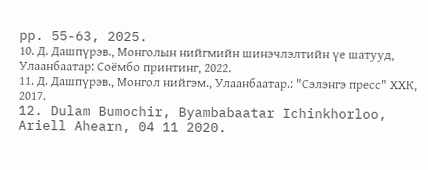pp. 55-63, 2025.
10. Д. Дашпүрэв., Монголын нийгмийн шинэчлэлтийн үе шатууд, Улаанбаатар: Соёмбо принтинг, 2022.
11. Д. Дашпүрэв., Монгол нийгэм., Улаанбаатар.: "Сэлэнгэ пресс" ХХК, 2017.
12. Dulam Bumochir, Byambabaatar Ichinkhorloo, Ariell Ahearn, 04 11 2020.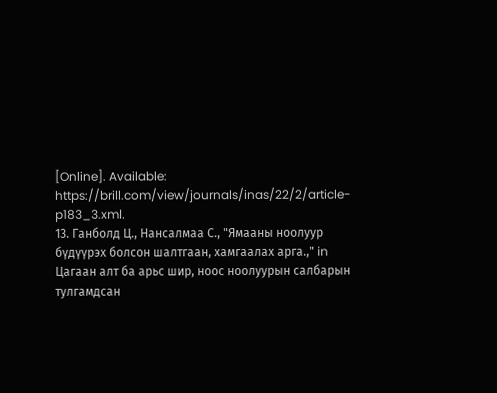[Online]. Available: https://brill.com/view/journals/inas/22/2/article-p183_3.xml.
13. Ганболд Ц., Нансалмаа С., "Ямааны ноолуур бүдүүрэх болсон шалтгаан, хамгаалах арга.," in Цагаан алт ба арьс шир, ноос ноолуурын салбарын тулгамдсан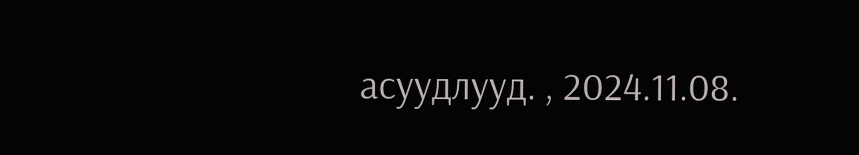асуудлууд. , 2024.11.08.